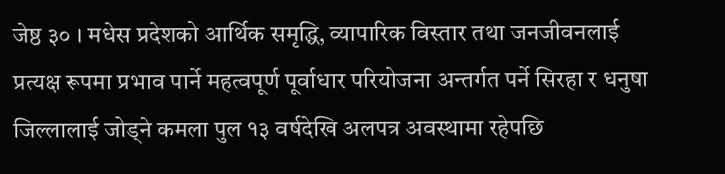जेष्ठ ३० । मधेस प्रदेशको आर्थिक समृद्धि, व्यापारिक विस्तार तथा जनजीवनलाई प्रत्यक्ष रूपमा प्रभाव पार्ने महत्वपूर्ण पूर्वाधार परियोजना अन्तर्गत पर्ने सिरहा र धनुषा जिल्लालाई जोड्ने कमला पुल १३ वर्षदेखि अलपत्र अवस्थामा रहेपछि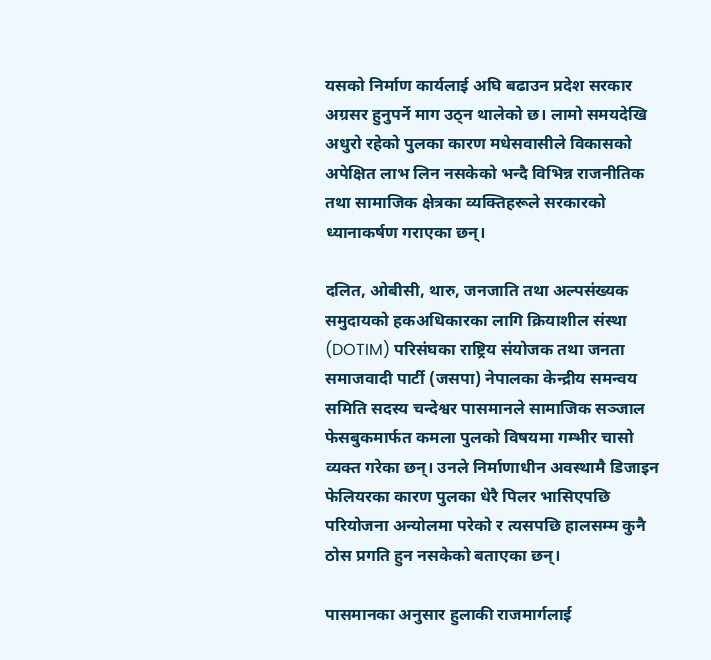यसको निर्माण कार्यलाई अघि बढाउन प्रदेश सरकार अग्रसर हुनुपर्ने माग उठ्न थालेको छ। लामो समयदेखि अधुरो रहेको पुलका कारण मधेसवासीले विकासको अपेक्षित लाभ लिन नसकेको भन्दै विभिन्न राजनीतिक तथा सामाजिक क्षेत्रका व्यक्तिहरूले सरकारको ध्यानाकर्षण गराएका छन्।

दलित, ओबीसी, थारु, जनजाति तथा अल्पसंख्यक समुदायको हकअधिकारका लागि क्रियाशील संस्था (DOTIM) परिसंघका राष्ट्रिय संयोजक तथा जनता समाजवादी पार्टी (जसपा) नेपालका केन्द्रीय समन्वय समिति सदस्य चन्देश्वर पासमानले सामाजिक सञ्जाल फेसबुकमार्फत कमला पुलको विषयमा गम्भीर चासो व्यक्त गरेका छन्। उनले निर्माणाधीन अवस्थामै डिजाइन फेलियरका कारण पुलका धेरै पिलर भासिएपछि परियोजना अन्योलमा परेको र त्यसपछि हालसम्म कुनै ठोस प्रगति हुन नसकेको बताएका छन्।

पासमानका अनुसार हुलाकी राजमार्गलाई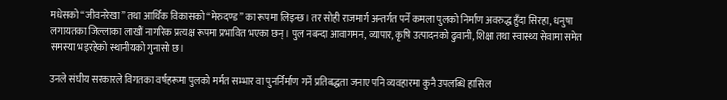मधेसको “जीवनरेखा” तथा आर्थिक विकासको “मेरुदण्ड” का रूपमा लिइन्छ। तर सोही राजमार्ग अन्तर्गत पर्ने कमला पुलको निर्माण अवरुद्ध हुँदा सिरहा, धनुषा लगायतका जिल्लाका लाखौं नागरिक प्रत्यक्ष रूपमा प्रभावित भएका छन्। पुल नबन्दा आवागमन, व्यापार, कृषि उत्पादनको ढुवानी, शिक्षा तथा स्वास्थ्य सेवामा समेत समस्या भइरहेको स्थानीयको गुनासो छ।

उनले संघीय सरकारले विगतका वर्षहरूमा पुलको मर्मत सम्भार वा पुनर्निर्माण गर्ने प्रतिबद्धता जनाए पनि व्यवहारमा कुनै उपलब्धि हासिल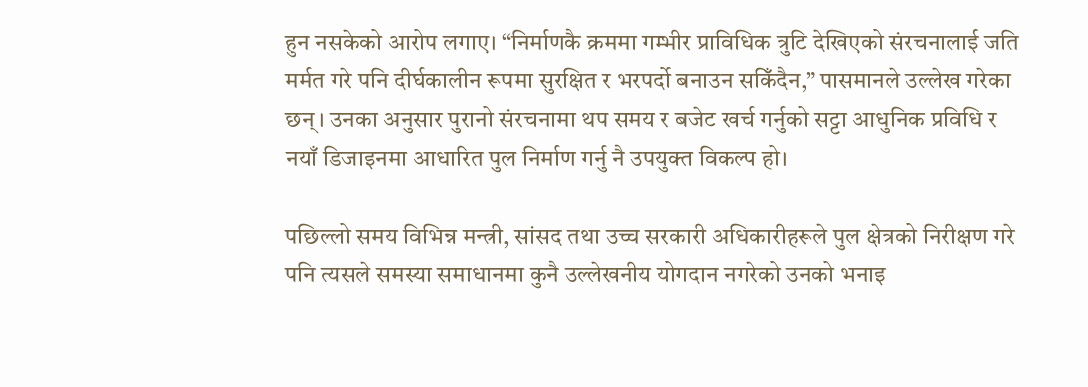हुन नसकेको आरोप लगाए। “निर्माणकै क्रममा गम्भीर प्राविधिक त्रुटि देखिएको संरचनालाई जति मर्मत गरे पनि दीर्घकालीन रूपमा सुरक्षित र भरपर्दो बनाउन सकिँदैन,” पासमानले उल्लेख गरेका छन्। उनका अनुसार पुरानो संरचनामा थप समय र बजेट खर्च गर्नुको सट्टा आधुनिक प्रविधि र नयाँ डिजाइनमा आधारित पुल निर्माण गर्नु नै उपयुक्त विकल्प हो।

पछिल्लो समय विभिन्न मन्त्री, सांसद तथा उच्च सरकारी अधिकारीहरूले पुल क्षेत्रको निरीक्षण गरे पनि त्यसले समस्या समाधानमा कुनै उल्लेखनीय योगदान नगरेको उनको भनाइ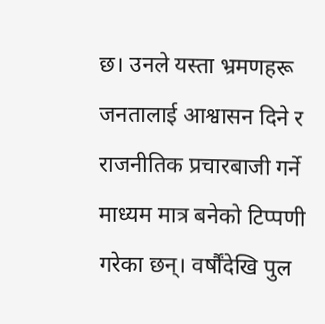छ। उनले यस्ता भ्रमणहरू जनतालाई आश्वासन दिने र राजनीतिक प्रचारबाजी गर्ने माध्यम मात्र बनेको टिप्पणी गरेका छन्। वर्षौंदेखि पुल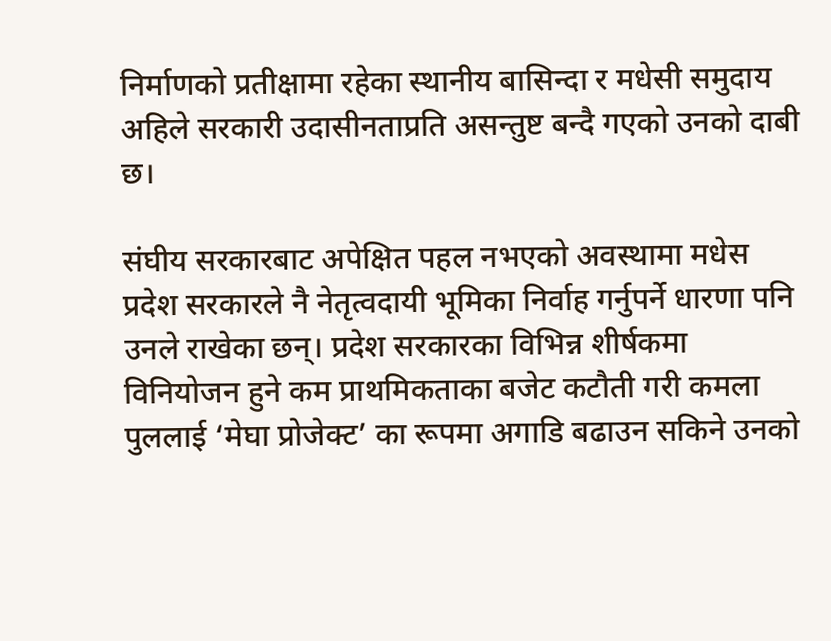निर्माणको प्रतीक्षामा रहेका स्थानीय बासिन्दा र मधेसी समुदाय अहिले सरकारी उदासीनताप्रति असन्तुष्ट बन्दै गएको उनको दाबी छ।

संघीय सरकारबाट अपेक्षित पहल नभएको अवस्थामा मधेस प्रदेश सरकारले नै नेतृत्वदायी भूमिका निर्वाह गर्नुपर्ने धारणा पनि उनले राखेका छन्। प्रदेश सरकारका विभिन्न शीर्षकमा विनियोजन हुने कम प्राथमिकताका बजेट कटौती गरी कमला पुललाई ‘मेघा प्रोजेक्ट’ का रूपमा अगाडि बढाउन सकिने उनको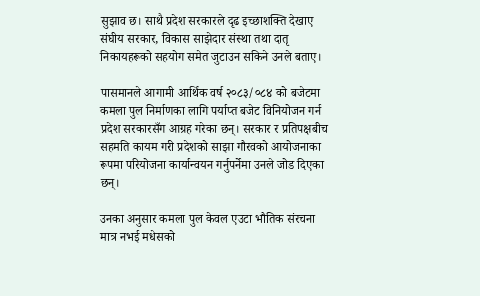सुझाव छ। साथै प्रदेश सरकारले दृढ इच्छाशक्ति देखाए संघीय सरकार, विकास साझेदार संस्था तथा दातृ निकायहरूको सहयोग समेत जुटाउन सकिने उनले बताए।

पासमानले आगामी आर्थिक वर्ष २०८३/०८४ को बजेटमा कमला पुल निर्माणका लागि पर्याप्त बजेट विनियोजन गर्न प्रदेश सरकारसँग आग्रह गरेका छन्। सरकार र प्रतिपक्षबीच सहमति कायम गरी प्रदेशको साझा गौरवको आयोजनाका रूपमा परियोजना कार्यान्वयन गर्नुपर्नेमा उनले जोड दिएका छन्।

उनका अनुसार कमला पुल केवल एउटा भौतिक संरचना मात्र नभई मधेसको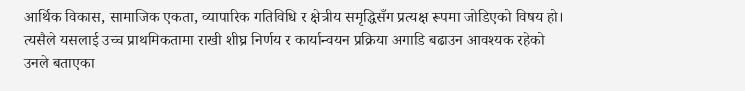आर्थिक विकास, सामाजिक एकता, व्यापारिक गतिविधि र क्षेत्रीय समृद्धिसँग प्रत्यक्ष रूपमा जोडिएको विषय हो। त्यसैले यसलाई उच्च प्राथमिकतामा राखी शीघ्र निर्णय र कार्यान्वयन प्रक्रिया अगाडि बढाउन आवश्यक रहेको उनले बताएका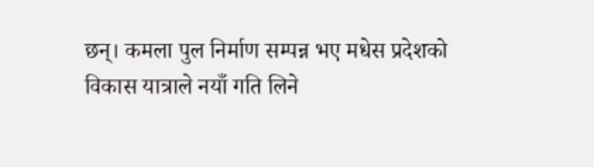छन्। कमला पुल निर्माण सम्पन्न भए मधेस प्रदेशको विकास यात्राले नयाँ गति लिने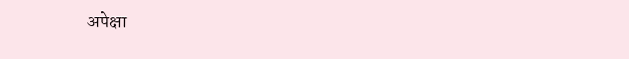अपेक्षा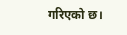गरिएको छ।